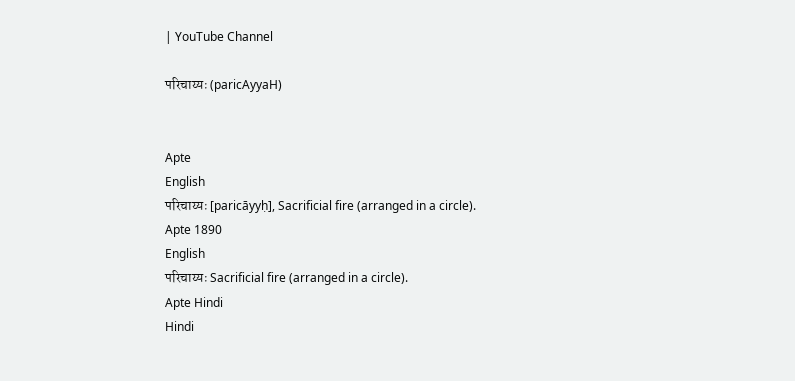| YouTube Channel

परिचाय्यः (paricAyyaH)


Apte
English
परिचाय्यः [paricāyyḥ], Sacrificial fire (arranged in a circle).
Apte 1890
English
परिचाय्यः Sacrificial fire (arranged in a circle).
Apte Hindi
Hindi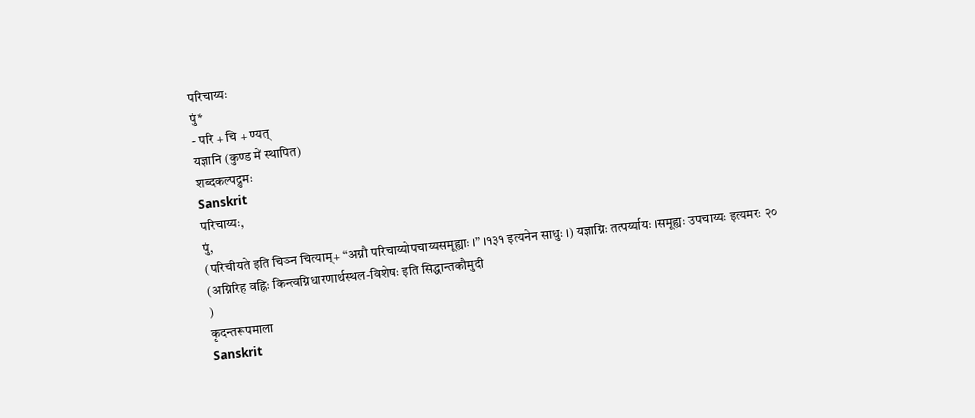परिचाय्यः
पुं*
- परि + चि + ण्यत्
यज्ञानि (कुण्ड में स्थापित)
शब्दकल्पद्रुमः
Sanskrit
परिचाय्यः,
पुं,
(परिचीयते इति चिञ्न चित्याम्+ “अग्नौ परिचाय्योपचाय्यसमूह्याः ।” ।१३१ इत्यनेन साधुः ।) यज्ञाग्निः तत्पर्य्यायः ।समूह्यः उपचाय्यः इत्यमरः २०
(अग्निरिह वह्निः किन्त्वग्निधारणार्थस्थल-विशेषः इति सिद्धान्तकौमुदी
)
कृदन्तरूपमाला
Sanskrit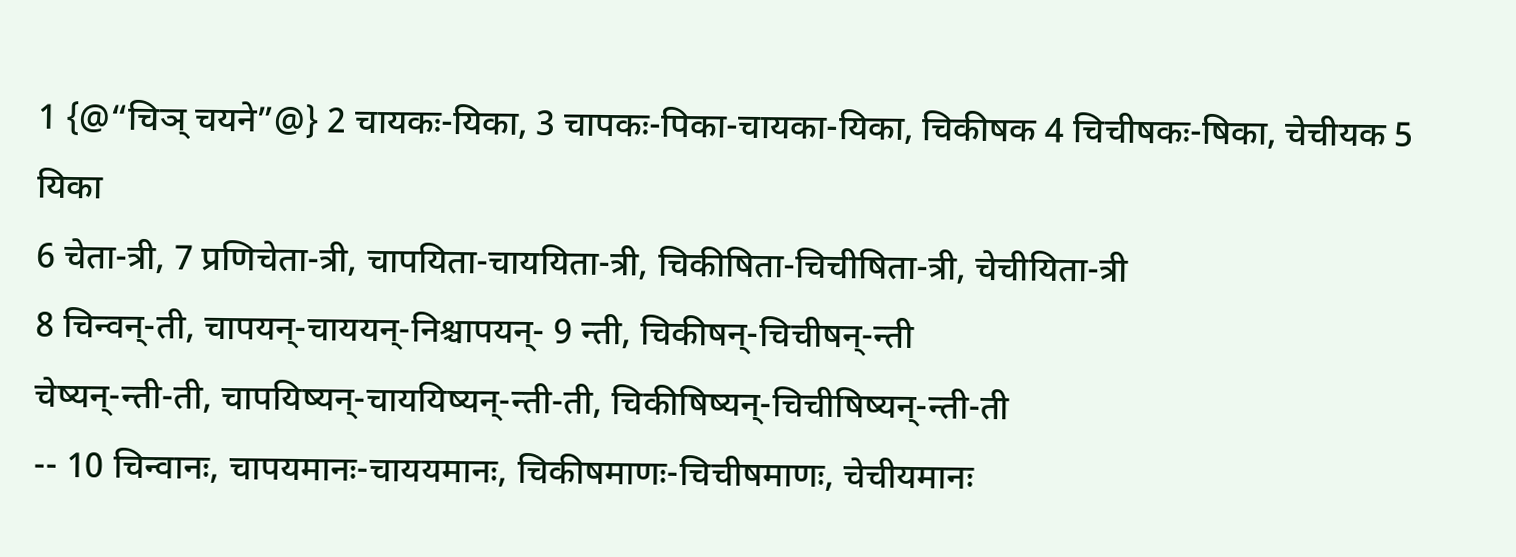1 {@“चिञ् चयने”@} 2 चायकः-यिका, 3 चापकः-पिका-चायका-यिका, चिकीषक 4 चिचीषकः-षिका, चेचीयक 5 यिका
6 चेता-त्री, 7 प्रणिचेता-त्री, चापयिता-चाययिता-त्री, चिकीषिता-चिचीषिता-त्री, चेचीयिता-त्री
8 चिन्वन्-ती, चापयन्-चाययन्-निश्चापयन्- 9 न्ती, चिकीषन्-चिचीषन्-न्ती
चेष्यन्-न्ती-ती, चापयिष्यन्-चाययिष्यन्-न्ती-ती, चिकीषिष्यन्-चिचीषिष्यन्-न्ती-ती
-- 10 चिन्वानः, चापयमानः-चाययमानः, चिकीषमाणः-चिचीषमाणः, चेचीयमानः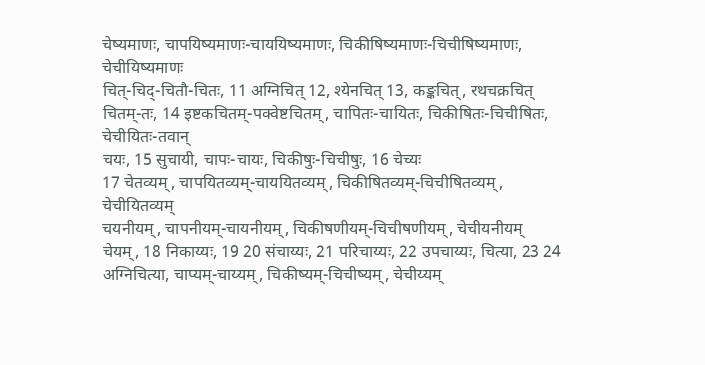चेष्यमाणः, चापयिष्यमाणः-चाययिष्यमाणः, चिकीषिष्यमाणः-चिचीषिष्यमाणः, चेचीयिष्यमाणः
चित्-चिद्-चितौ-चितः, 11 अग्निचित् 12, श्येनचित् 13, कङ्कचित्, रथचक्रचित्
चितम्-तः, 14 इष्टकचितम्-पक्वेष्टचितम्, चापितः-चायितः, चिकीषितः-चिचीषितः, चेचीयितः-तवान्
चयः, 15 सुचायी, चापः-चायः, चिकीषुः-चिचीषुः, 16 चेच्यः
17 चेतव्यम्, चापयितव्यम्-चाययितव्यम्, चिकीषितव्यम्-चिचीषितव्यम्, चेचीयितव्यम्
चयनीयम्, चापनीयम्-चायनीयम्, चिकीषणीयम्-चिचीषणीयम्, चेचीयनीयम्
चेयम्, 18 निकाय्यः, 19 20 संचाय्यः, 21 परिचाय्यः, 22 उपचाय्यः, चित्या, 23 24 अग्निचित्या, चाप्यम्-चाय्यम्, चिकीष्यम्-चिचीष्यम्, चेचीय्यम्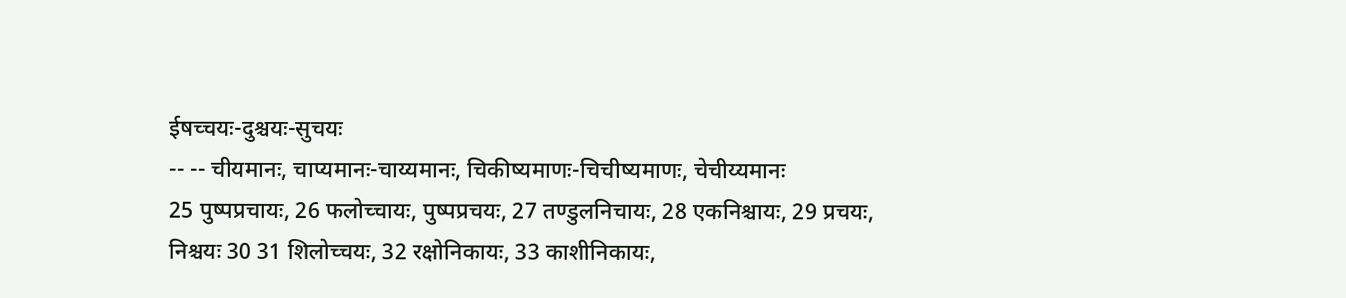ईषच्चयः-दुश्चयः-सुचयः
-- -- चीयमानः, चाप्यमानः-चाय्यमानः, चिकीष्यमाणः-चिचीष्यमाणः, चेचीय्यमानः
25 पुष्पप्रचायः, 26 फलोच्चायः, पुष्पप्रचयः, 27 तण्डुलनिचायः, 28 एकनिश्चायः, 29 प्रचयः, निश्चयः 30 31 शिलोच्चयः, 32 रक्षोनिकायः, 33 काशीनिकायः,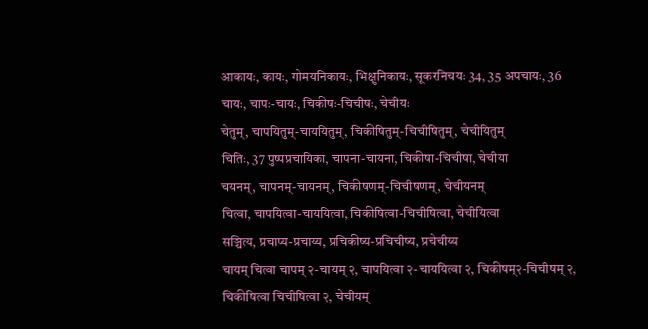आकायः, कायः, गोमयनिकायः, भिक्षुनिकायः, सूकरनिचयः 34, 35 अपचायः, 36 चायः, चापः-चायः, चिकीषः-चिचीषः, चेचीयः
चेतुम्, चापयितुम्-चाययितुम्, चिकीषितुम्-चिचीषितुम्, चेचीयितुम्
चितिः, 37 पुष्पप्रचायिका, चापना-चायना, चिकीषा-चिचीषा, चेचीया
चयनम्, चापनम्-चायनम्, चिकीषणम्-चिचीषणम्, चेचीयनम्
चित्वा, चापयित्वा-चाययित्वा, चिकीषित्वा-चिचीषित्वा, चेचीयित्वा
सञ्चित्य, प्रचाप्य-प्रचाय्य, प्रचिकीष्य-प्रचिचीष्य, प्रचेचीय्य
चायम् चित्वा चापम् २-चायम् २, चापयित्वा २-चाययित्वा २, चिकीषम्२-चिचीषम् २, चिकीषित्वा चिचीषित्वा २, चेचीयम्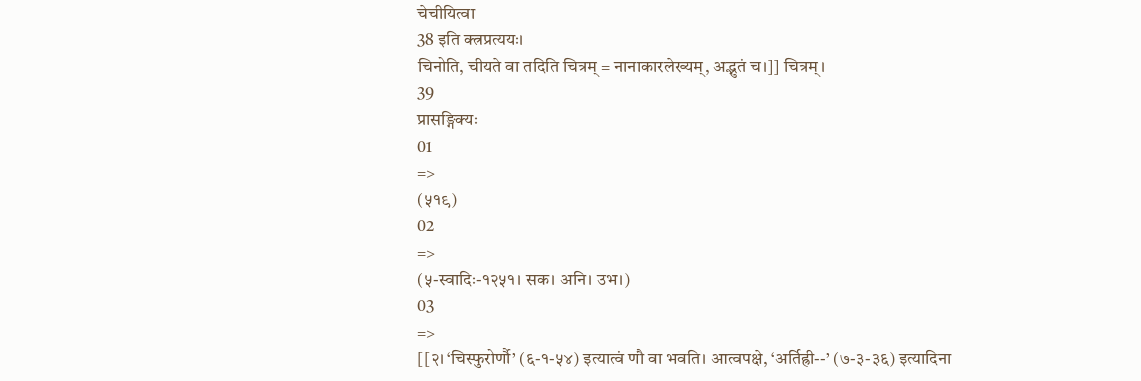चेचीयित्वा
38 इति क्त्रप्रत्ययः।
चिनोति, चीयते वा तदिति चित्रम् = नानाकारलेख्यम्, अद्भुतं च।]] चित्रम्।
39
प्रासङ्गिक्यः
01
=>
(५१९)
02
=>
(५-स्वादिः-१२५१। सक। अनि। उभ।)
03
=>
[[२। ‘चिस्फुरोर्णौ’ (६-१-५४) इत्यात्वं णौ वा भवति। आत्वपक्षे, ‘अर्तिह्री--’ (७-३-३६) इत्यादिना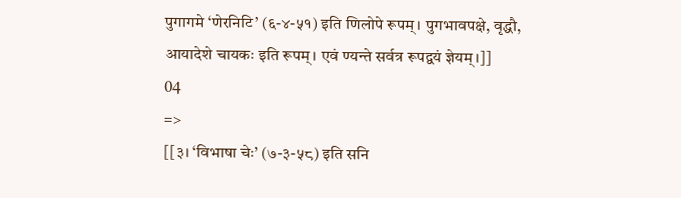पुगागमे ‘णेरनिटि’ (६-४-५१) इति णिलोपे रूपम्। पुगभावपक्षे, वृद्धौ, आयादेशे चायकः इति रूपम्। एवं ण्यन्ते सर्वत्र रूपद्वयं ज्ञेयम्।]]
04
=>
[[३। ‘विभाषा चेः’ (७-३-५८) इति सनि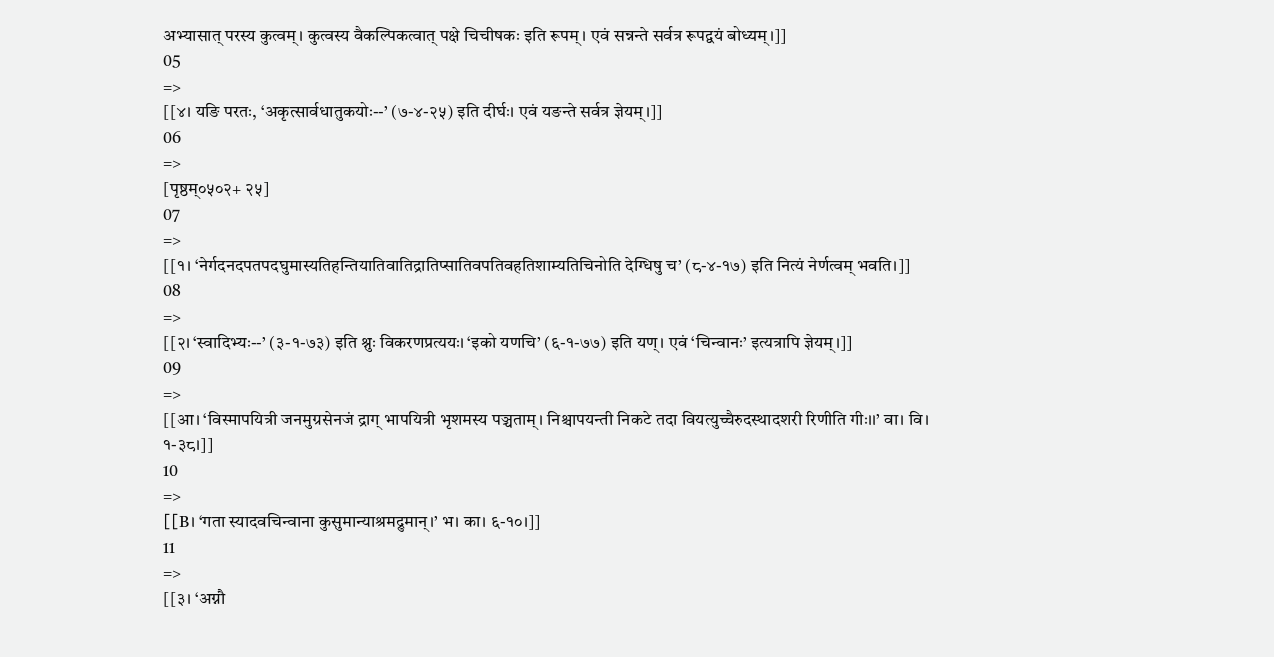अभ्यासात् परस्य कुत्वम्। कुत्वस्य वैकल्पिकत्वात् पक्षे चिचीषकः इति रूपम्। एवं सन्नन्ते सर्वत्र रूपद्वयं बोध्यम्।]]
05
=>
[[४। यङि परतः, ‘अकृत्सार्वधातुकयोः--’ (७-४-२५) इति दीर्घः। एवं यङन्ते सर्वत्र ज्ञेयम्।]]
06
=>
[पृष्ठम्०५०२+ २५]
07
=>
[[१। ‘नेर्गदनदपतपदघुमास्यतिहन्तियातिवातिद्रातिप्सातिवपतिवहतिशाम्यतिचिनोति देग्धिषु च’ (८-४-१७) इति नित्यं नेर्णत्वम् भवति।]]
08
=>
[[२। ‘स्वादिभ्यः--’ (३-१-७३) इति श्नुः विकरणप्रत्ययः। ‘इको यणचि’ (६-१-७७) इति यण्। एवं ‘चिन्वानः’ इत्यत्रापि ज्ञेयम्।]]
09
=>
[[आ। ‘विस्मापयित्री जनमुग्रसेनजं द्राग् भापयित्री भृशमस्य पञ्चताम्। निश्चापयन्ती निकटे तदा वियत्युच्चैरुदस्थादशरी रिणीति गीः।।’ वा। वि। १-३८।]]
10
=>
[[B। ‘गता स्यादवचिन्वाना कुसुमान्याश्रमद्रुमान्।’ भ। का। ६-१०।]]
11
=>
[[३। ‘अग्नौ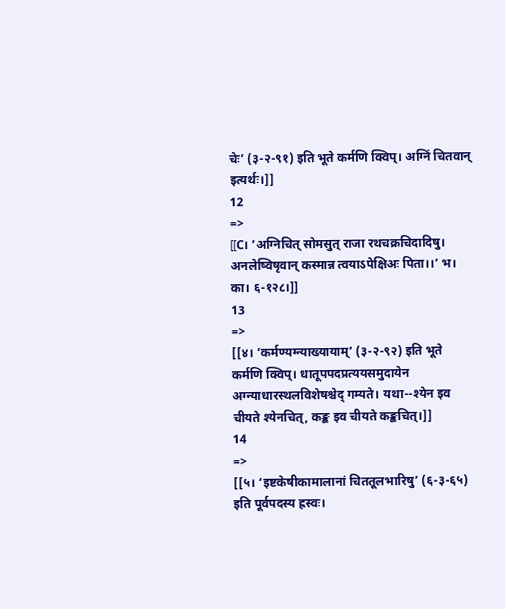चेः’ (३-२-९१) इति भूते कर्मणि क्विप्। अग्निं चितवान् इत्यर्थः।]]
12
=>
[[C। ‘अग्निचित् सोमसुत् राजा रथचक्रचिदादिषु। अनलेष्विषृवान् कस्मान्न त्वयाऽपेक्षिअः पिता।।’ भ। का। ६-१२८।]]
13
=>
[[४। ‘कर्मण्यग्न्याख्यायाम्’ (३-२-९२) इति भूते कर्मणि क्विप्। धातूपपदप्रत्ययसमुदायेन अग्न्याधारस्थलविशेषश्चेद् गम्यते। यथा--श्येन इव चीयते श्येनचित्, कङ्क इव चीयते कङ्कचित्।]]
14
=>
[[५। ‘इष्टकेषीकामालानां चिततूलभारिषु’ (६-३-६५) इति पूर्वपदस्य ह्रस्वः।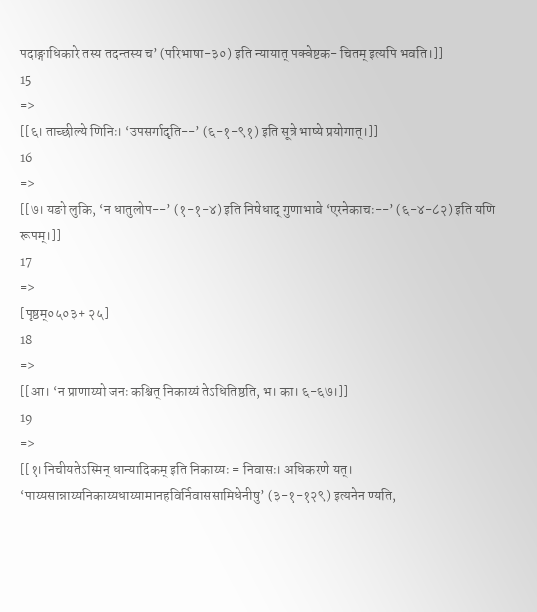पदाङ्गाधिकारे तस्य तदन्तस्य च’ (परिभाषा-३०) इति न्यायात् पक्वेष्टक- चितम् इत्यपि भवति।]]
15
=>
[[६। ताच्छील्ये णिनिः। ‘उपसर्गादृति--’ (६-१-९१) इति सूत्रे भाष्ये प्रयोगात्।]]
16
=>
[[७। यङो लुकि, ‘न धातुलोप--’ (१-१-४) इति निषेधाद् गुणाभावे ‘एरनेकाचः--’ (६-४-८२) इति यणि रूपम्।]]
17
=>
[पृष्ठम्०५०३+ २५]
18
=>
[[आ। ‘न प्राणाय्यो जनः कश्चित् निकाय्यं तेऽधितिष्ठति, भ। का। ६-६७।]]
19
=>
[[१। निचीयतेऽस्मिन् धान्यादिकम् इति निकाय्यः = निवासः। अधिकरणे यत्। ‘पाय्यसान्नाय्यनिकाय्यधाय्यामानहविर्निवाससामिधेनीषु’ (३-१-१२९) इत्यनेन ण्यति,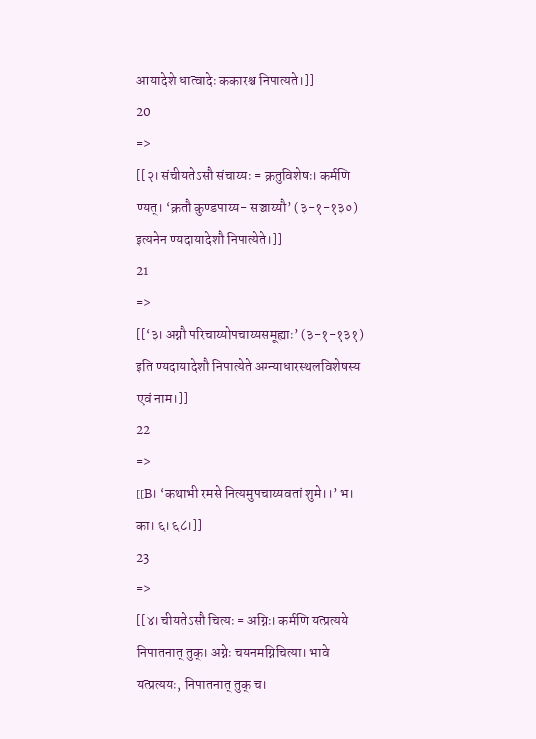आयादेशे धात्वादेः ककारश्च निपात्यते।]]
20
=>
[[२। संचीयतेऽसौ संचाय्यः = क्रतुविशेषः। कर्मणि ण्यत्। ‘क्रतौ कुण्डपाय्य- सञ्चाय्यौ’ (३-१-१३०) इत्यनेन ण्यदायादेशौ निपात्येते।]]
21
=>
[[‘३। अग्नौ परिचाय्योपचाय्यसमूह्याः’ (३-१-१३१) इति ण्यदायादेशौ निपात्येते अग्न्याधारस्थलविशेषस्य एवं नाम।]]
22
=>
[[B। ‘कथाभी रमसे नित्यमुपचाय्यवतां शुमे।।’ भ। का। ६। ६८।]]
23
=>
[[४। चीयतेऽसौ चित्यः = अग्निः। कर्मणि यत्प्रत्यये निपातनात् तुक्। अग्नेः चयनमग्निचित्या। भावे यत्प्रत्ययः, निपातनात् तुक् च।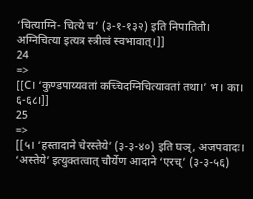‘चित्याग्नि- चित्ये च’ (३-१-१३२) इति निपातितौ। अग्निचित्या इत्यत्र स्त्रीत्वं स्वभावात्।]]
24
=>
[[C। ‘कुण्डपाय्यवतां कच्चिदग्निचित्यावतां तथा।’ भ। का। ६-६८।]]
25
=>
[[५। ‘हस्तादाने चेरस्तेये’ (३-३-४०) इति घञ्, अजपवादः। ‘अस्तेये’ इत्युक्तत्वात् चौर्येण आदाने ‘एरच्’ (३-३-५६)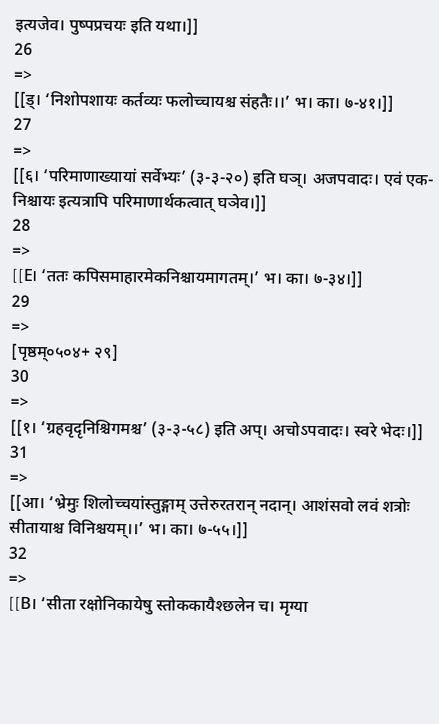इत्यजेव। पुष्पप्रचयः इति यथा।]]
26
=>
[[ड्। ‘निशोपशायः कर्तव्यः फलोच्चायश्च संहतैः।।’ भ। का। ७-४१।]]
27
=>
[[६। ‘परिमाणाख्यायां सर्वेभ्यः’ (३-३-२०) इति घञ्। अजपवादः। एवं एक- निश्चायः इत्यत्रापि परिमाणार्थकत्वात् घञेव।]]
28
=>
[[E। ‘ततः कपिसमाहारमेकनिश्चायमागतम्।’ भ। का। ७-३४।]]
29
=>
[पृष्ठम्०५०४+ २९]
30
=>
[[१। ‘ग्रहवृदृनिश्चिगमश्च’ (३-३-५८) इति अप्। अचोऽपवादः। स्वरे भेदः।]]
31
=>
[[आ। ‘भ्रेमुः शिलोच्चयांस्तुङ्गाम् उत्तेरुरतरान् नदान्। आशंसवो लवं शत्रोः सीतायाश्च विनिश्चयम्।।’ भ। का। ७-५५।]]
32
=>
[[B। ‘सीता रक्षोनिकायेषु स्तोककायैश्छलेन च। मृग्या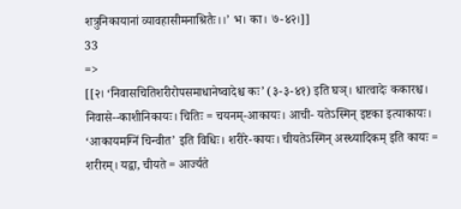शत्रुनिकायानां व्यावहासीमनाश्रितैः।।’ भ। का। ७-४२।]]
33
=>
[[२। ‘निवासचितिशरीरोपसमाधानेष्वादेश्च कः’ (३-३-४१) इति घञ्। धात्वादेः ककारश्च। निवासे--काशीनिकायः। चितिः = चयनम्-आकायः। आची- यतेऽस्मिन् इष्टका इत्याकायः। ‘आकायमग्निं चिन्वीत’ इति विधिः। शरीरे-कायः। चीयतेऽस्मिन् अस्थ्यादिकम् इति कायः = शरीरम्। यद्वा, चीयते = आर्ज्यते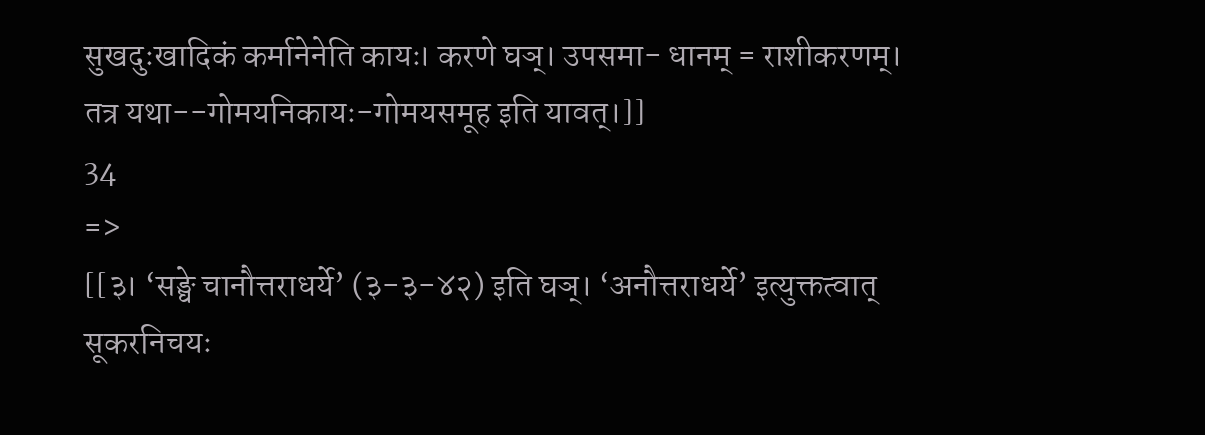सुखदुःखादिकं कर्मानेनेति कायः। करणे घञ्। उपसमा- धानम् = राशीकरणम्। तत्र यथा--गोमयनिकायः-गोमयसमूह इति यावत्।]]
34
=>
[[३। ‘सङ्घे चानौत्तराधर्ये’ (३-३-४२) इति घञ्। ‘अनौत्तराधर्ये’ इत्युक्तत्वात् सूकरनिचयः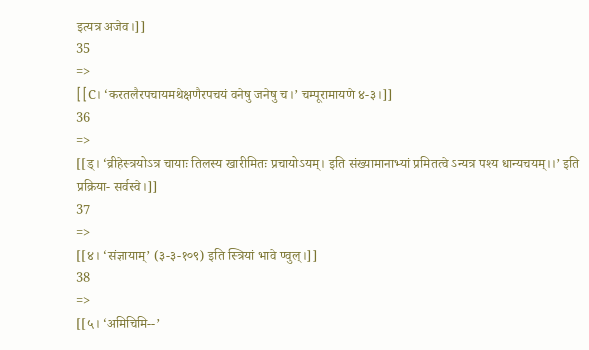इत्यत्र अजेव।]]
35
=>
[[C। ‘करतलैरपचायमथेक्षणैरपचयं वनेषु जनेषु च।’ चम्पूरामायणे ४-३।]]
36
=>
[[ड्। ‘व्रीहेस्त्रयोऽत्र चायाः तिलस्य खारीमितः प्रचायोऽयम्। इति संख्यामानाभ्यां प्रमितत्वे ऽन्यत्र पश्य धान्यचयम्।।’ इति प्रक्रिया- सर्वस्वे।]]
37
=>
[[४। ‘संज्ञायाम्’ (३-३-१०९) इति स्त्रियां भावे ण्वुल्।]]
38
=>
[[५। ‘अमिचिमि--’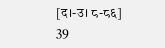[द।-उ। ८-८६]
39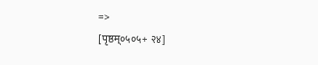=>
[पृष्ठम्०५०५+ २४]